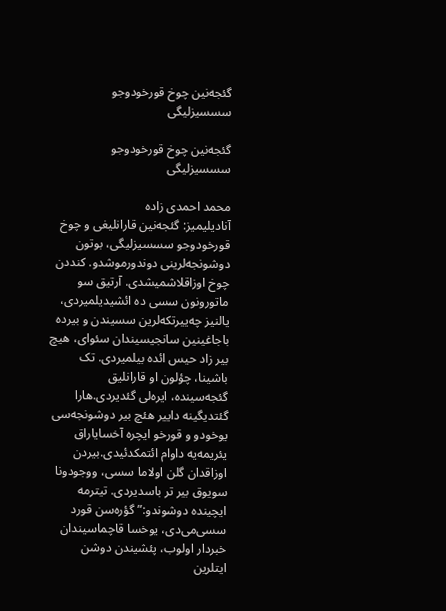گئجه‌نین چوخ قورخودوجو سسسیزلیگی

گئجه‌نین چوخ قورخودوجو سسسیزلیگی

محمد احمدی زاده
آنادیلیمیز: گئجه‌نین قارانلیغی و چوخ قورخودوجو سسسیزلیگی، بوتون دوشونجه‌لرینی دوندورموشدو. کنددن چوخ اوزاقلاشمیشدی. آرتیق سو ماتورونون سسی ده ائشیدیلمیردی، یالنیز چه‌ییرتکه‌لرین سسیندن و بیرده باجاغینین سانجیسیندان سئوای، هیچ بیر زاد حیس ائده بیلمیردی. تک باشینا، چؤلون او قارانلیق گئجه‌سینده، ایره‌لی گئدیردی.هارا گئتدیگینه داییر هئچ بیر دوشونجه‌سی یوخودو و قورخو ایچره آخسایاراق یئریمه‌یه داوام ائتمکدئیدی.بیردن اوزاقدان گلن اولاما سسی، ووجودونا سویوق بیر تر باسدیردی. تیترمه ایچینده دوشوندو:” گؤره‌سن قورد سسی‌می‌دی، یوخسا قاچماسیندان خبردار اولوب، پئشیندن دوشن ایتلرین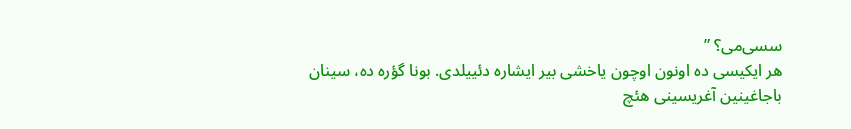سسی‌می؟ ”
هر ایکیسی ده اونون اوچون یاخشی بیر ایشاره دئییلدی. بونا گؤره ده، سینان باجاغینین آغریسینی هئچ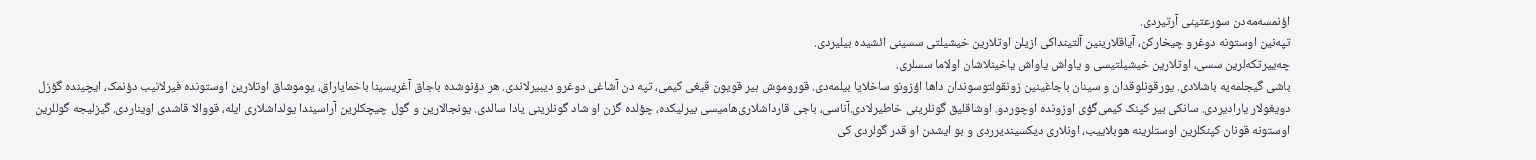اؤنمسه‌مه‌دن سورعتینی آرتیردی.
تپه‌نین اوستونه دوغرو چیخارکن، آیاقلارینین آلتینداکی ازیلن اوتلارین خیشیلتی سسینی ائشیده بیلیردی.
چه‌ییرتکه‌لرین سسی، اوتلارین خیشیلتیسی و یاواش یاواش یاخینلاشان اولاما سسلری.
باشی گیجلمه‌یه باشلادی. یورقونلوقدان و سینان باجاغینین زونقولتوسوندان داها اؤزونو ساخلایا بیلمه‌دی. قوروموش بیر قویون قیغی کیمی، تپه دن آشاغی دوغرو دیبیرلاندی. هر دؤنوشده باجاق آغریسینا باخمایاراق، یوموشاق اوتلارین اوستونده فیرلانیب دؤنمک، ایچینده گؤزل دویغولار یارادیردی. سانکی بیر کپنک کیمی‌گؤی اوزونده اوچوردو. اوشاقلیق گونلرینی خاطیرلادی.آناسی، باجی قارداشلاری‌هامیسی بیرلیکده، چؤلده گزن او شاد گونلرینی یادا سالدی. یونجالارین و گول چیچکلرین آراسیندا یولداشلاری ایله، قووالا قاشدی اویناردی. گیزلیجه گوللرین اوستونه قونان کپنکلرین اوستلرینه هوبلاییب، اونلاری دیکسیندیرردی و بو ایشدن او قدر گولردی کی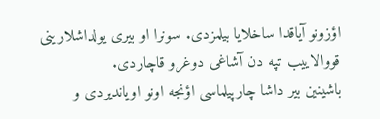اؤزونو آیاقدا ساخلایا بیلمزدی. سونرا او بیری یولداشلارینی قووالاییب تپه دن آشاغی دوغرو قاچاردی.
باشینین بیر داشا چارپیلماسی اؤنجه اونو اویاندیردی و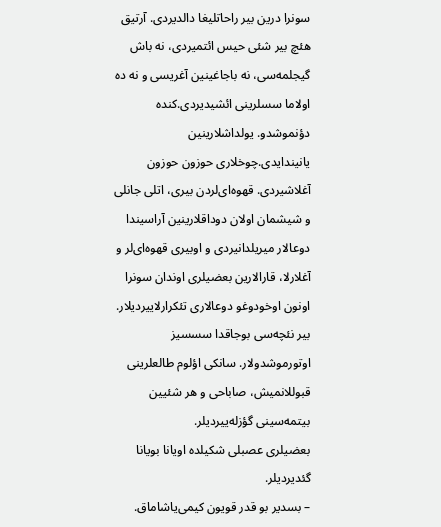سونرا درین بیر راحاتلیغا دالدیردی. آرتیق هئچ بیر شئی حیس ائتمیردی، نه باش گیجلمه‌سی، نه باجاغینین آغریسی و نه ده اولاما سسلرینی ائشیدیردی.کنده دؤنموشدو. یولداشلارینین یانیندایدی.چوخلاری حوزون حوزون آغلاشیردی. قهوه‌ای‌لردن بیری، اتلی جانلی و شیشمان اولان دوداقلارینین آراسیندا دوعالار میریلدانیردی و اوبیری قهوه‌ای‌لر و آغلارلا، قارالارین بعضیلری اوندان سونرا اونون اوخودوغو دوعالاری تئکرارلاییردیلار.
بیر نئچه‌سی بوجاقدا سسسیز اوتورموشدولار. سانکی اؤلوم طالعلرینی قبوللانمیش، صاباحی و هر شئیین بیتمه‌سینی گؤزله‌ییردیلر.
بعضیلری عصبلی شکیلده اویانا بویانا گئدیردیلر.
– بسدیر بو قدر قویون کیمی‌یاشاماق.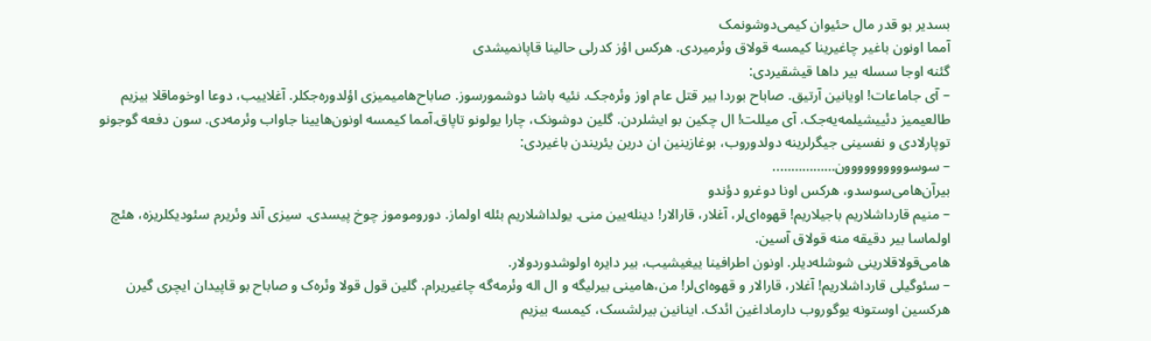بسدیر بو قدر مال حئیوان کیمی‌دوشونمک
آمما اونون باغیر چاغیرینا کیمسه قولاق وئرمیردی. هرکس اؤز کدرلی حالینا قاپانمیشدی
گئنه اوجا سسله بیر داها قیشقیردی:
– آی جاماعات! اویانین آرتیق. صاباح بوردا بیر قتل عام اوز وئره‌جک. نئیه باشا دوشمورسوز. صاباح‌هامیمیزی اؤلدوره‌جکلر. آغلاییب، دوعا اوخوماقلا بیزیم طالعیمیز دئییشیلمه‌یه‌جک. آی میللت! ال چکین بو ایشلردن. گلین دوشونک، چارا یولونو تاپاق.آمما کیمسه اونون‌هایینا جاواب وئرمه‌دی. سون دفعه گوجونو توپارلادی و نفسینی جیگرلرینه دولدوروب، بوغازینین ان درین یئریندن باغیردی:
– سوسوووووووووون……………..
بیرآن‌هامی‌سوسدو، هرکس اونا دوغرو دؤندو
– منیم قارداشلاریم باجیلاریم! قهوه‌ای‌لر، آغلار، قارالار! دینله‌یین منی. یولداشلاریم بئله اولماز. دوروموموز چوخ پیسدی. سیزی آند وئریرم سئودیکلریزه، هئچ اولماسا بیر دقیقه منه قولاق آسین.
هامی‌قولاقلارینی شوشله‌دیلر. اونون اطرافینا ییغیشیب، بیر دایره اولوشدوردولار.
– سئوگیلی قارداشلاریم! آغلار، قارالار و قهوه‌ای‌لر! من،‌هامینی بیرلیگه و ال اله وئرمه‌گه چاغیریرام. گلین قول قولا وئره‌ک و صاباح بو قاپیدان ایچری گیرن هرکسین اوستونه یوگوروب دارماداغین ائدک. اینانین بیرلشسک، کیمسه بیزیم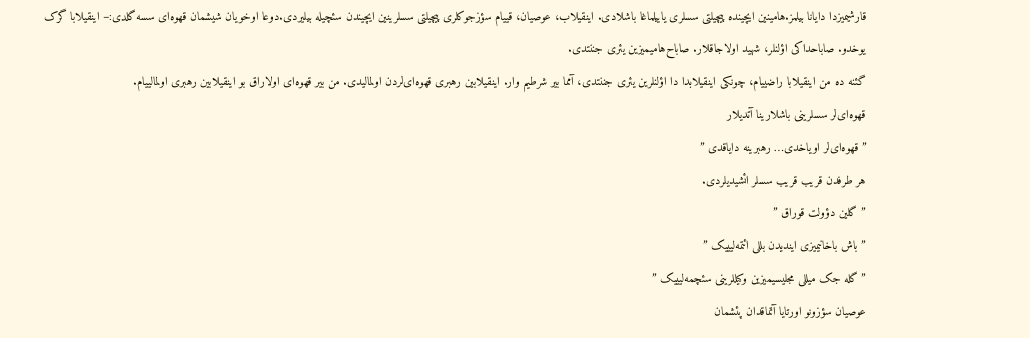قارشیمیزدا دایانا بیلمز.هامینین ایچینده پیچیلتی سسلری یاییلماغا باشلادی. اینقیلاب، عوصیان، قییام سؤزجوکلری پیچیلتی سسلرینین ایچیندن سئچیله بیلیردی.دوعا اوخویان شیشمان قهوه‌ای سسه گلدی:– اینقیلابا گرک یوخدو. صاباحداکی اؤلنلر، شهید اولاجاقلار. صاباح‌هامیمیزین یئری جننتدی.
گئنه ده من اینقیلابا راضییام، چونکی اینقیلابدا دا اؤلنلرین یئری جننتدی، آمما بیر شرطیم وار. اینقیلابین رهبری قهوه‌ای‌لردن اولمالیدی. من بیر قهوه‌ای اولاراق بو اینقیلابین رهبری اولمالییام.
قهوه‌ای‌لر سسلرینی باشلارینا آتدیلار
” قهوه‌ای‌لر اویاخدی… رهبرینه دایاقدی ”
هر طرفدن قریب قریب سسلر ائشیدیلردی.
” گلین دؤولت قوراق ”
” باش باخانیمیزی ایندیدن بللی ائتمه‌لیییک ”
” گله جک میللی مجلیسیمیزین وکیللرینی سئچمه‌لیییک ”
عوصیان سؤزونو اورتایا آتماقدان پئشمان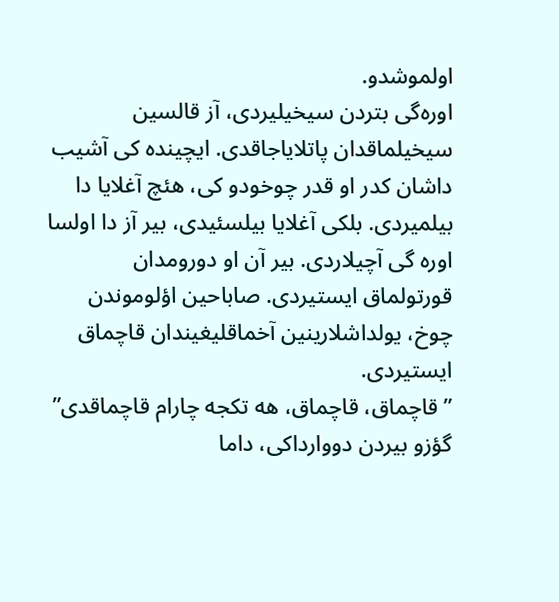اولموشدو.
اوره‌گی بتردن سیخیلیردی، آز قالسین سیخیلماقدان پاتلایاجاقدی. ایچینده کی آشیب داشان کدر او قدر چوخودو کی، هئچ آغلایا دا بیلمیردی. بلکی آغلایا بیلسئیدی، بیر آز دا اولسا اوره گی آچیلاردی. بیر آن او دورومدان قورتولماق ایستیردی. صاباحین اؤلوموندن چوخ، یولداشلارینین آخماقلیغیندان قاچماق ایستیردی.
” قاچماق، قاچماق، هه تکجه چارام قاچماقدی”
گؤزو بیردن دووارداکی، داما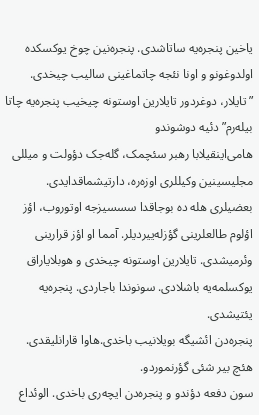یاخین پنجره‌یه ساتاشدی. پنجره‌نین چوخ یوکسکده اولدوغونو و اونا نئجه چاتماغینی سالیب چیخدی.
” تایلار، دوغردور تایلارین اوستونه چیخیب پنجره‌یه چاتا بیله‌رم” دئیه دوشوندو
هامی‌اینقیلابا رهبر سئچمک، گله‌جک دؤولت و میللی مجلیسینین وکیللری اوزه‌ره، دارتیشماقدایدی. بعضیلری هله ده بوجاقدا سسسیزجه اوتوروب، اؤز اؤلوم طالعلرینی گؤزله‌ییردیلر. آمما او اؤز قرارینی وئرمیشدی. تایلارین اوستونه چیخدی و هوبلایاراق یوکسلمه‌یه باشلادی. سونوندا باجاردی. پنجره‌یه یئتیشدی.
پنجره‌دن ائشیگه بویلانیب باخدی.هاوا قارانلیقدی. هئچ بیر شئی گؤرنموردو.
سون دفعه دؤندو و پنجره‌دن ایچه‌ری باخدی. الوئداع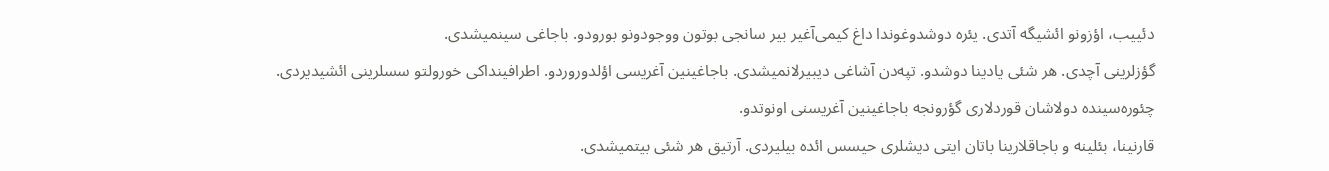دئییب، اؤزونو ائشیگه آتدی. یئره دوشدوغوندا داغ کیمی‌آغیر بیر سانجی بوتون ووجودونو بورودو. باجاغی سینمیشدی.
گؤزلرینی آچدی. هر شئی یادینا دوشدو. تپه‌دن آشاغی دیبیرلانمیشدی. باجاغینین آغریسی اؤلدوروردو. اطرافینداکی خورولتو سسلرینی ائشیدیردی. چئوره‌سینده دولاشان قوردلاری گؤرونجه باجاغینین آغریسنی اونوتدو.
قارنینا، بئلینه و باجاقلارینا باتان ایتی دیشلری حیسس ائده بیلیردی. آرتیق هر شئی بیتمیشدی.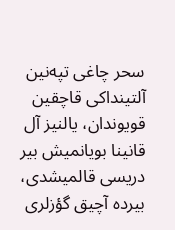سحر چاغی تپه‌نین آلتینداکی قاچقین قویوندان، یالنیز آل قانینا بویانمیش بیر دریسی قالمیشدی، بیرده آچیق گؤزلری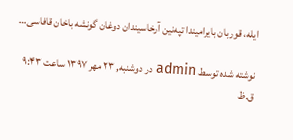ایله، قوربان بایرامیندا تپه‌نین آرخاسیندان دوغان گونشه باخان قافاسی…

نوشته شده توسط admin در دوشنبه, ۲۳ مهر ۱۳۹۷ ساعت ۹:۴۳ ق.ظ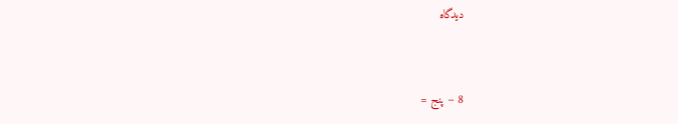دیدگاه


8 − پنج =